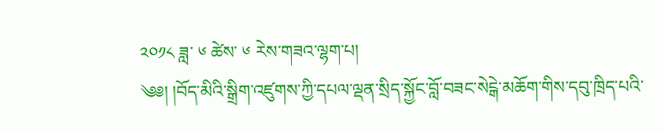༢༠༡༨ ཟླ་ ༦ ཚེས་ ༦ རེས་གཟའ་ལྷག་པ།
༄༅། །བོད་མིའི་སྒྲིག་འཛུགས་ཀྱི་དཔལ་ལྡན་སྲིད་སྐྱོང་བློ་བཟང་སེངྒེ་མཆོག་གིས་དབུ་ཁྲིད་པའི་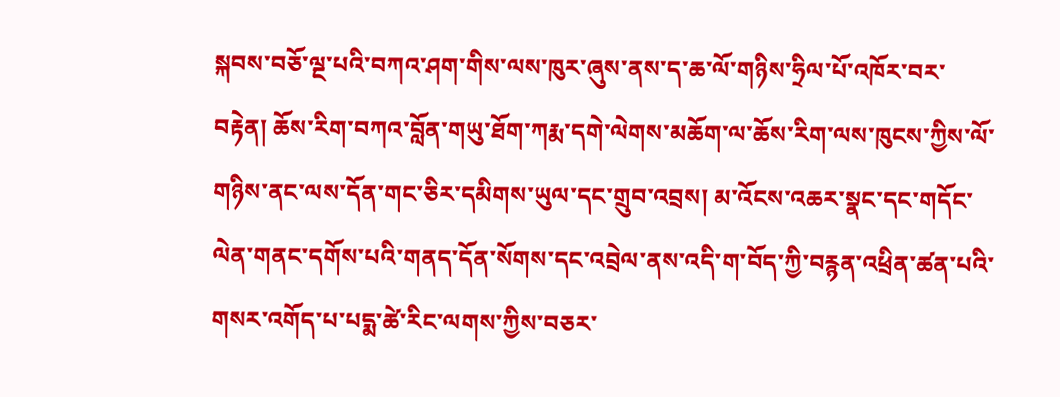སྐབས་བཅོ་ལྔ་པའི་བཀའ་ཤག་གིས་ལས་ཁུར་ཞུས་ནས་ད་ཆ་ལོ་གཉིས་ཧྲིལ་པོ་འཁོར་བར་བརྟེན། ཆོས་རིག་བཀའ་བློན་གཡུ་ཐོག་ཀརྨ་དགེ་ལེགས་མཆོག་ལ་ཆོས་རིག་ལས་ཁུངས་ཀྱིས་ལོ་གཉིས་ནང་ལས་དོན་གང་ཅིར་དམིགས་ཡུལ་དང་གྲུབ་འབྲས། མ་འོངས་འཆར་སྣང་དང་གདོང་ལེན་གནང་དགོས་པའི་གནད་དོན་སོགས་དང་འབྲེལ་ནས་འདི་ག་བོད་ཀྱི་བརྙན་འཕྲིན་ཚན་པའི་གསར་འགོད་པ་པདྨ་ཚེ་རིང་ལགས་ཀྱིས་བཅར་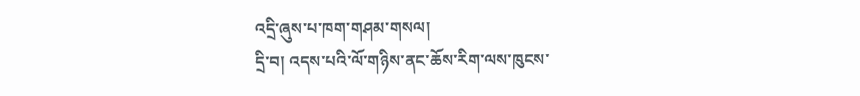འདྲི་ཞུས་པ་ཁག་གཤམ་གསལ།
དྲི་བ། འདས་པའི་ལོ་གཉིས་ནང་ཆོས་རིག་ལས་ཁུངས་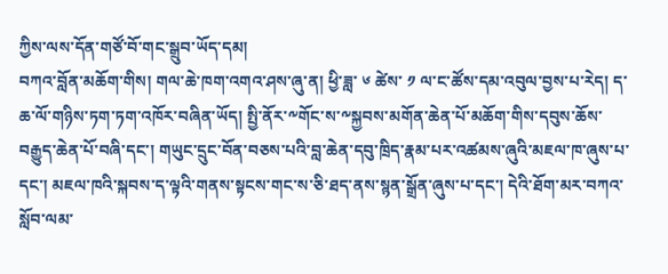ཀྱིས་ལས་དོན་གཙོ་བོ་གང་སྒྲུབ་ཡོད་དམ།
བཀའ་བློན་མཆོག་གིས། གལ་ཆེ་ཁག་འགའ་ཤས་ཞུ་ན། ཕྱི་ཟླ་ ༦ ཚེས་ ༡ ལ་ང་ཚོས་དམ་འབུལ་བྱས་པ་རེད། ད་ཆ་ལོ་གཉིས་ཏག་ཏག་འཁོར་བཞིན་ཡོད། སྤྱི་ནོར་༸གོང་ས་༸སྐྱབས་མགོན་ཆེན་པོ་མཆོག་གིས་དབུས་ཆོས་བརྒྱུད་ཆེན་པོ་བཞི་དང་། གཡུང་དྲུང་བོན་བཅས་པའི་བླ་ཆེན་དབུ་ཁྲིད་རྣམ་པར་འཚམས་ཞུའི་མཇལ་ཁ་ཞུས་པ་དང་། མཇལ་ཁའི་སྐབས་ད་ལྟའི་གནས་སྟངས་གང་ས་ཅི་ཐད་ནས་སྙན་སྒྲོན་ཞུས་པ་དང་། དེའི་ཐོག་མར་བཀའ་སློབ་ལམ་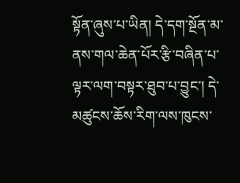སྟོན་ཞུས་པ་ཡིན། དེ་དག་སྔོན་མ་ནས་གལ་ཆེན་པོར་རྩི་བཞིན་པ་ལྟར་ལག་བསྟར་ཐུབ་པ་བྱུང་། དེ་མཚུངས་ཆོས་རིག་ལས་ཁུངས་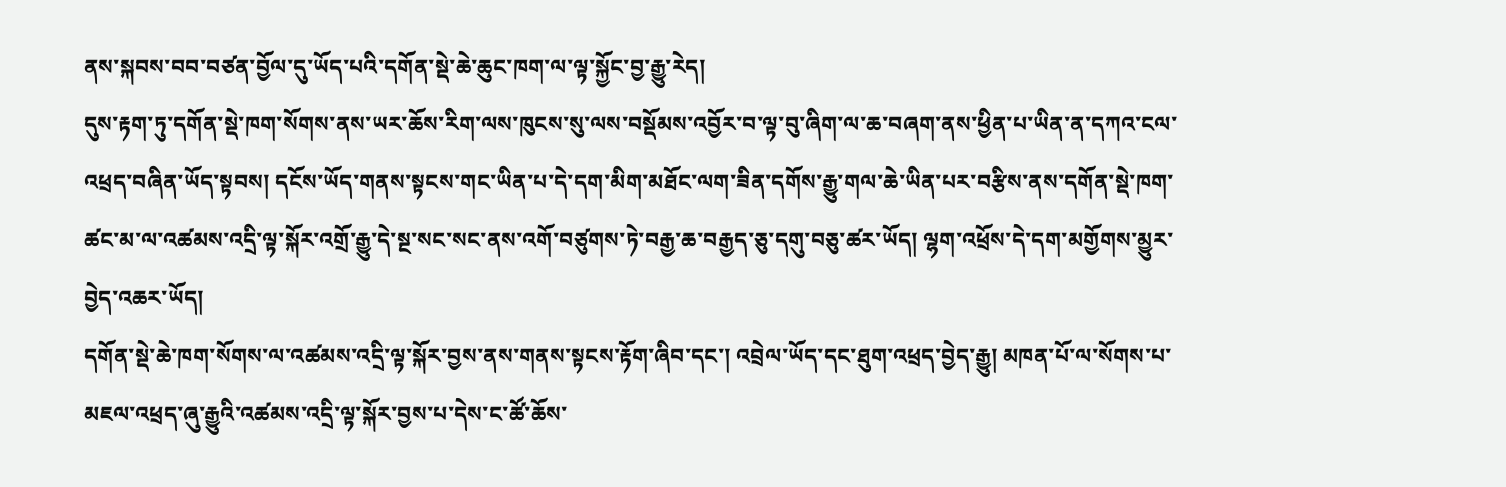ནས་སྐབས་བབ་བཙན་བྱོལ་དུ་ཡོད་པའི་དགོན་སྡེ་ཆེ་ཆུང་ཁག་ལ་ལྟ་སྐྱོང་བྱ་རྒྱུ་རེད།
དུས་རྟག་ཏུ་དགོན་སྡེ་ཁག་སོགས་ནས་ཡར་ཆོས་རིག་ལས་ཁུངས་སུ་ལས་བསྡོམས་འབྱོར་བ་ལྟ་བུ་ཞིག་ལ་ཆ་བཞག་ནས་ཕྱིན་པ་ཡིན་ན་དཀའ་ངལ་འཕྲད་བཞིན་ཡོད་སྟབས། དངོས་ཡོད་གནས་སྟངས་གང་ཡིན་པ་དེ་དག་མིག་མཐོང་ལག་ཟིན་དགོས་རྒྱུ་གལ་ཆེ་ཡིན་པར་བརྩིས་ནས་དགོན་སྡེ་ཁག་ཚང་མ་ལ་འཚམས་འདྲི་ལྟ་སྐོར་འགྲོ་རྒྱུ་དེ་སྔ་སང་སང་ནས་འགོ་བཙུགས་ཏེ་བརྒྱ་ཆ་བརྒྱད་ཅུ་དགུ་བཅུ་ཚར་ཡོད། ལྷག་འཕྲོས་དེ་དག་མགྱོགས་མྱུར་བྱེད་འཆར་ཡོད།
དགོན་སྡེ་ཆེ་ཁག་སོགས་ལ་འཚམས་འདྲི་ལྟ་སྐོར་བྱས་ནས་གནས་སྟངས་རྟོག་ཞིབ་དང་། འབྲེལ་ཡོད་དང་ཐུག་འཕྲད་བྱེད་རྒྱུ། མཁན་པོ་ལ་སོགས་པ་མཇལ་འཕྲད་ཞུ་རྒྱུའི་འཚམས་འདྲི་ལྟ་སྐོར་བྱས་པ་དེས་ང་ཚོ་ཆོས་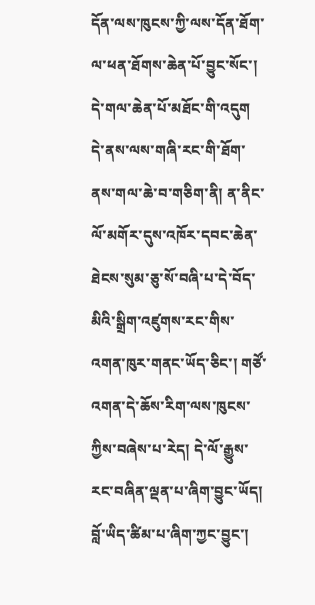དོན་ལས་ཁུངས་ཀྱི་ལས་དོན་ཐོག་ལ་ཕན་ཐོགས་ཆེན་པོ་བྱུང་སོང་། དེ་གལ་ཆེན་པོ་མཐོང་གི་འདུག དེ་ནས་ལས་གཞི་རང་གི་ཐོག་ནས་གལ་ཆེ་བ་གཅིག་ནི། ན་ནིང་ལོ་མགོར་དུས་འཁོར་དབང་ཆེན་ཐེངས་སུམ་ཅུ་སོ་བཞི་པ་དེ་བོད་མིའི་སྒྲིག་འཛུགས་རང་གིས་འགན་ཁུར་གནང་ཡོད་ཅིང་། གཙོ་འགན་དེ་ཆོས་རིག་ལས་ཁུངས་ཀྱིས་བཞེས་པ་རེད། དེ་ལོ་རྒྱུས་རང་བཞིན་ལྡན་པ་ཞིག་བྱུང་ཡོད། བློ་ཡིད་ཚིམ་པ་ཞིག་ཀྱང་བྱུང་།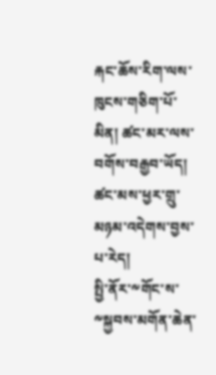རྐང་ཆོས་རིག་ལས་ཁུངས་གཅིག་པོ་མིན། ཚང་མར་ལས་བགོས་བརྒྱབ་ཡོད། ཚང་མས་ཕྱར་གྲུ་མཉམ་འདེགས་བྱས་པ་རེད།
སྤྱི་ནོར་༸གོང་ས་༸སྐྱབས་མགོན་ཆེན་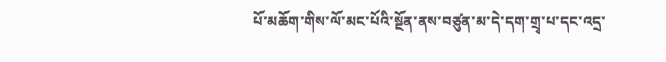པོ་མཆོག་གིས་ལོ་མང་པོའི་སྔོན་ནས་བཙུན་མ་དེ་དག་གྲྭ་པ་དང་འདྲ་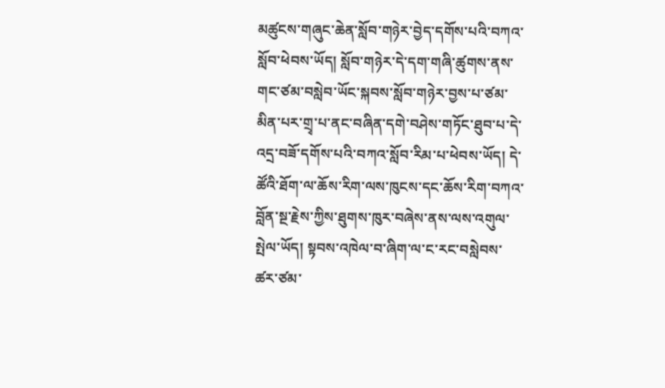མཚུངས་གཞུང་ཆེན་སློབ་གཉེར་བྱེད་དགོས་པའི་བཀའ་སློབ་ཕེབས་ཡོད། སློབ་གཉེར་དེ་དག་གཞི་ཚུགས་ནས་གང་ཙམ་བསླེབ་ཡོང་སྐབས་སློབ་གཉེར་བྱས་པ་ཙམ་མིན་པར་གྲྭ་པ་ནང་བཞིན་དགེ་བཤེས་གཏོང་ཐུབ་པ་དེ་འདྲ་བཟོ་དགོས་པའི་བཀའ་སློབ་རིམ་པ་ཕེབས་ཡོད། དེ་ཚོའི་ཐོག་ལ་ཆོས་རིག་ལས་ཁུངས་དང་ཆོས་རིག་བཀའ་བློན་སྔ་རྗེས་ཀྱིས་ཐུགས་ཁུར་བཞེས་ནས་ལས་འགུལ་སྤེལ་ཡོད། སྟབས་འཁེལ་བ་ཞིག་ལ་ང་རང་བསླེབས་ཚར་ཙམ་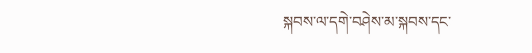སྐབས་ལ་དགེ་བཤེས་མ་སྐབས་དང་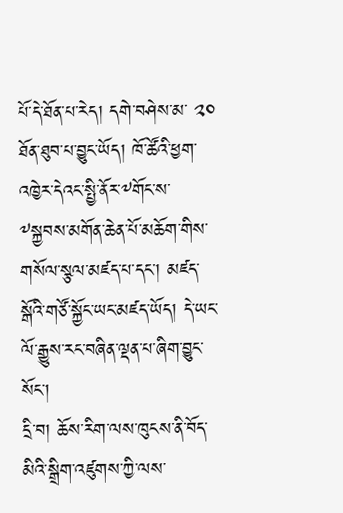པོ་དེ་ཐོན་པ་རེད། དགེ་བཤེས་མ་ ༢༠ ཐོན་ཐུབ་པ་བྱུང་ཡོད། ཁོ་ཚོའི་ཕྱག་འཁྱེར་དེའང་སྤྱི་ནོར་༸གོང་ས་༸སྐྱབས་མགོན་ཆེན་པོ་མཆོག་གིས་གསོལ་སྩལ་མཛད་པ་དང་། མཛད་སྒོའི་གཙོ་སྐྱོང་ཡང་མཛད་ཡོད། དེ་ཡང་ལོ་རྒྱུས་རང་བཞིན་ལྡན་པ་ཞིག་བྱུང་སོང་།
དྲི་བ། ཆོས་རིག་ལས་ཁུངས་ནི་བོད་མིའི་སྒྲིག་འཛུགས་ཀྱི་ལས་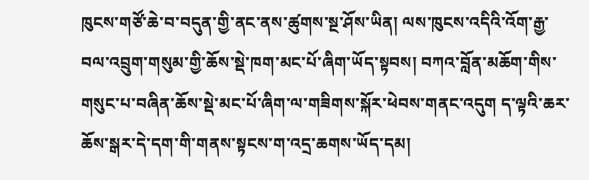ཁུངས་གཙོ་ཆེ་བ་བདུན་གྱི་ནང་ནས་ཚུགས་སྔ་ཤོས་ཡིན། ལས་ཁུངས་འདིའི་འོག་རྒྱ་བལ་འབྲུག་གསུམ་གྱི་ཆོས་སྡེ་ཁག་མང་པོ་ཞིག་ཡོད་སྟབས། བཀའ་བློན་མཆོག་གིས་གསུང་པ་བཞིན་ཆོས་སྡེ་མང་པོ་ཞིག་ལ་གཟིགས་སྐོར་ཕེབས་གནང་འདུག ད་ལྟའི་ཆར་ཆོས་སྒར་དེ་དག་གི་གནས་སྟངས་ག་འདྲ་ཆགས་ཡོད་དམ།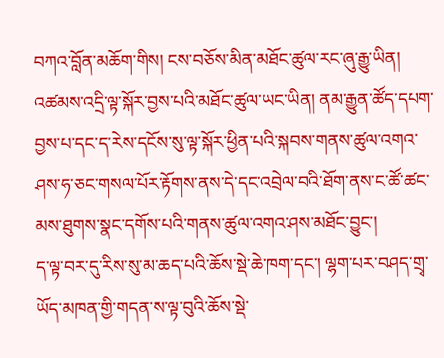བཀའ་བློན་མཆོག་གིས། ངས་བཅོས་མིན་མཐོང་ཚུལ་རང་ཞུ་རྒྱུ་ཡིན། འཚམས་འདྲི་ལྟ་སྐོར་བྱས་པའི་མཐོང་ཚུལ་ཡང་ཡིན། ནམ་རྒྱུན་ཚོད་དཔག་བྱས་པ་དང་ད་རེས་དངོས་སུ་ལྟ་སྐོར་ཕྱིན་པའི་སྐབས་གནས་ཚུལ་འགའ་ཤས་ཧ་ཅང་གསལ་པོར་རྟོགས་ནས་དེ་དང་འབྲེལ་བའི་ཐོག་ནས་ང་ཚོ་ཚང་མས་ཐུགས་སྣང་དགོས་པའི་གནས་ཚུལ་འགའ་ཤས་མཐོང་བྱུང་།
ད་ལྟ་བར་དུ་རིས་སུ་མ་ཆད་པའི་ཆོས་སྡེ་ཆེ་ཁག་དང་། ལྷག་པར་བཤད་གྲྭ་ཡོད་མཁན་གྱི་གདན་ས་ལྟ་བུའི་ཆོས་སྡེ་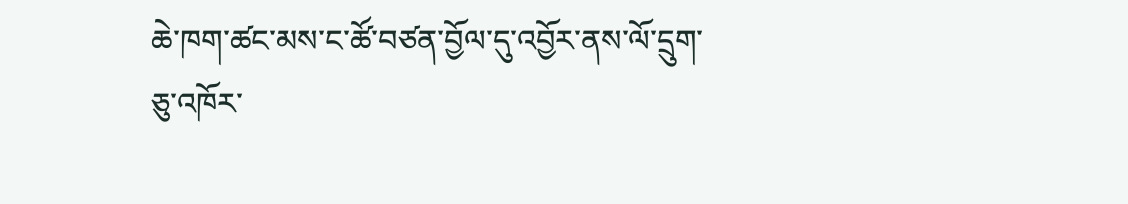ཆེ་ཁག་ཚང་མས་ང་ཚོ་བཙན་བྱོལ་དུ་འབྱོར་ནས་ལོ་དྲུག་ཅུ་འཁོར་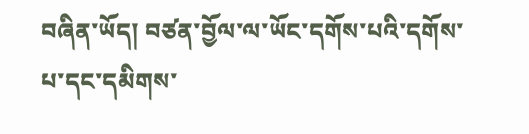བཞིན་ཡོད། བཙན་བྱོལ་ལ་ཡོང་དགོས་པའི་དགོས་པ་དང་དམིགས་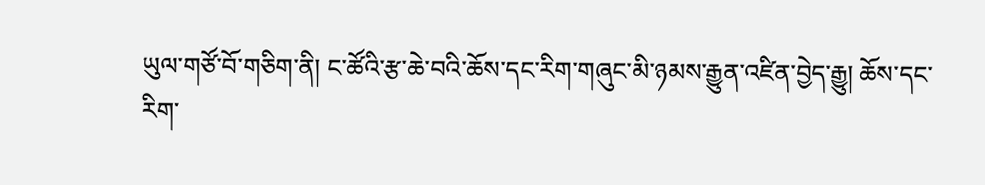ཡུལ་གཙོ་བོ་གཅིག་ནི། ང་ཚོའི་རྩ་ཆེ་བའི་ཆོས་དང་རིག་གཞུང་མི་ཉམས་རྒྱུན་འཛིན་བྱེད་རྒྱུ། ཆོས་དང་རིག་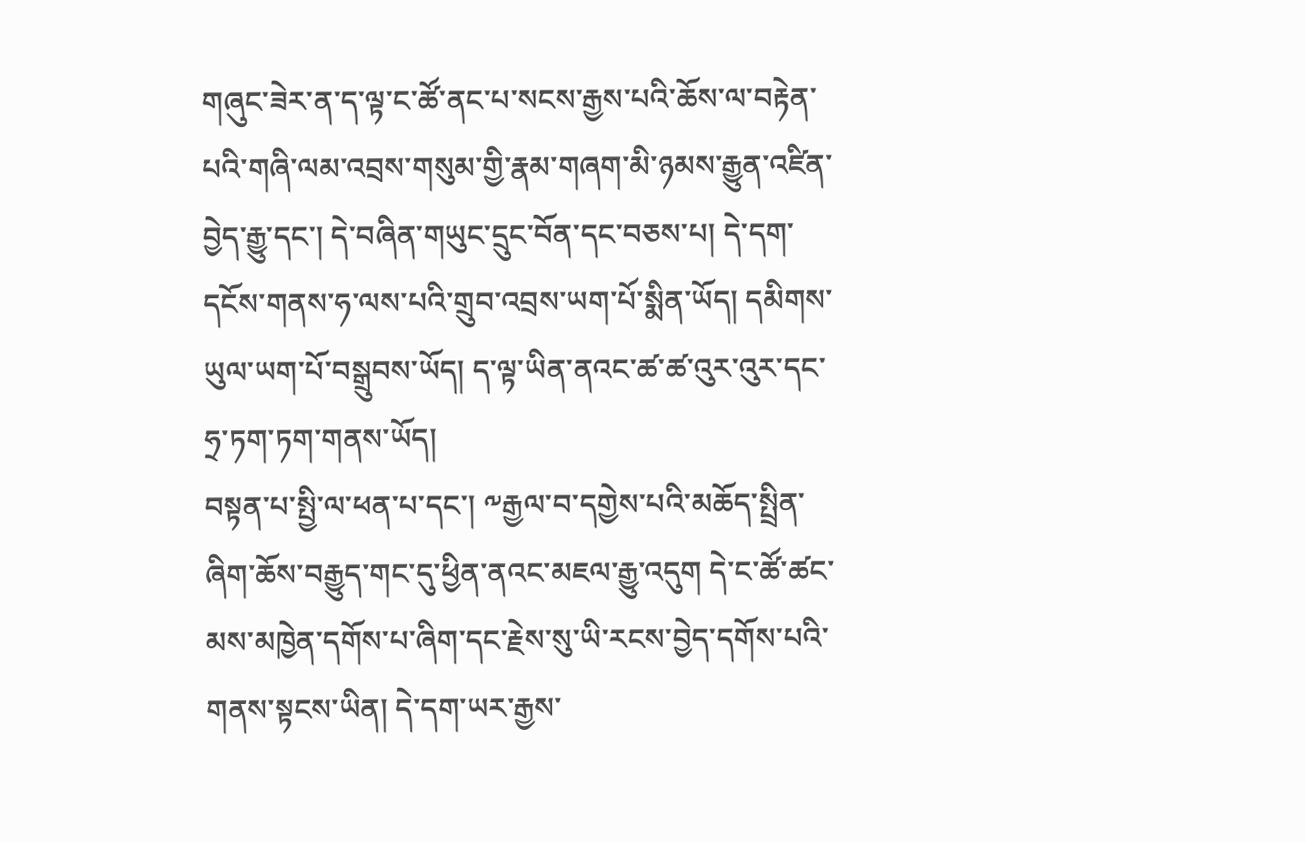གཞུང་ཟེར་ན་ད་ལྟ་ང་ཚོ་ནང་པ་སངས་རྒྱས་པའི་ཆོས་ལ་བརྟེན་པའི་གཞི་ལམ་འབྲས་གསུམ་གྱི་རྣམ་གཞག་མི་ཉམས་རྒྱུན་འཛིན་བྱེད་རྒྱུ་དང་། དེ་བཞིན་གཡུང་དྲུང་བོན་དང་བཅས་པ། དེ་དག་དངོས་གནས་ཧ་ལས་པའི་གྲུབ་འབྲས་ཡག་པོ་སྨིན་ཡོད། དམིགས་ཡུལ་ཡག་པོ་བསྒྲུབས་ཡོད། ད་ལྟ་ཡིན་ནའང་ཚ་ཚ་འུར་འུར་དང་ཧྲ་ཏག་ཏག་གནས་ཡོད།
བསྟན་པ་སྤྱི་ལ་ཕན་པ་དང་། ༸རྒྱལ་བ་དགྱེས་པའི་མཆོད་སྤྲིན་ཞིག་ཆོས་བརྒྱུད་གང་དུ་ཕྱིན་ནའང་མཇལ་རྒྱུ་འདུག དེ་ང་ཚོ་ཚང་མས་མཁྱེན་དགོས་པ་ཞིག་དང་རྗེས་སུ་ཡི་རངས་བྱེད་དགོས་པའི་གནས་སྟངས་ཡིན། དེ་དག་ཡར་རྒྱས་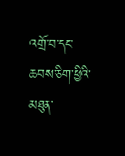འགྲོ་བ་དང་ཆབས་ཅིག་ཕྱིའི་མཐུན་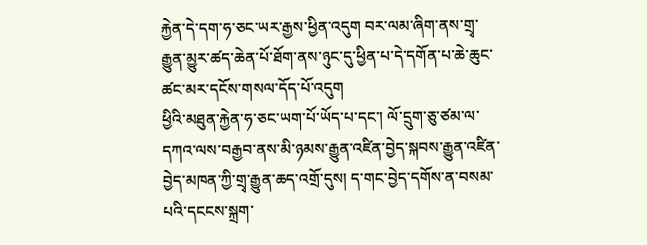རྐྱེན་དེ་དག་ཧ་ཅང་ཡར་རྒྱས་ཕྱིན་འདུག བར་ལམ་ཞིག་ནས་གྲྭ་རྒྱུན་མྱུར་ཚད་ཆེན་པོ་ཐོག་ནས་ཉུང་དུ་ཕྱིན་པ་དེ་དགོན་པ་ཆེ་ཆུང་ཚང་མར་དངོས་གསལ་དོད་པོ་འདུག
ཕྱིའི་མཐུན་རྐྱེན་ཧ་ཅང་ཡག་པོ་ཡོད་པ་དང་། ལོ་དྲུག་ཅུ་ཙམ་ལ་དཀའ་ལས་བརྒྱབ་ནས་མི་ཉམས་རྒྱུན་འཛིན་བྱེད་སྐབས་རྒྱུན་འཛིན་བྱེད་མཁན་ཀྱི་གྲྭ་རྒྱུན་ཆད་འགྲོ་དུས། ད་གང་བྱེད་དགོས་ན་བསམ་པའི་དངངས་སྐྲག་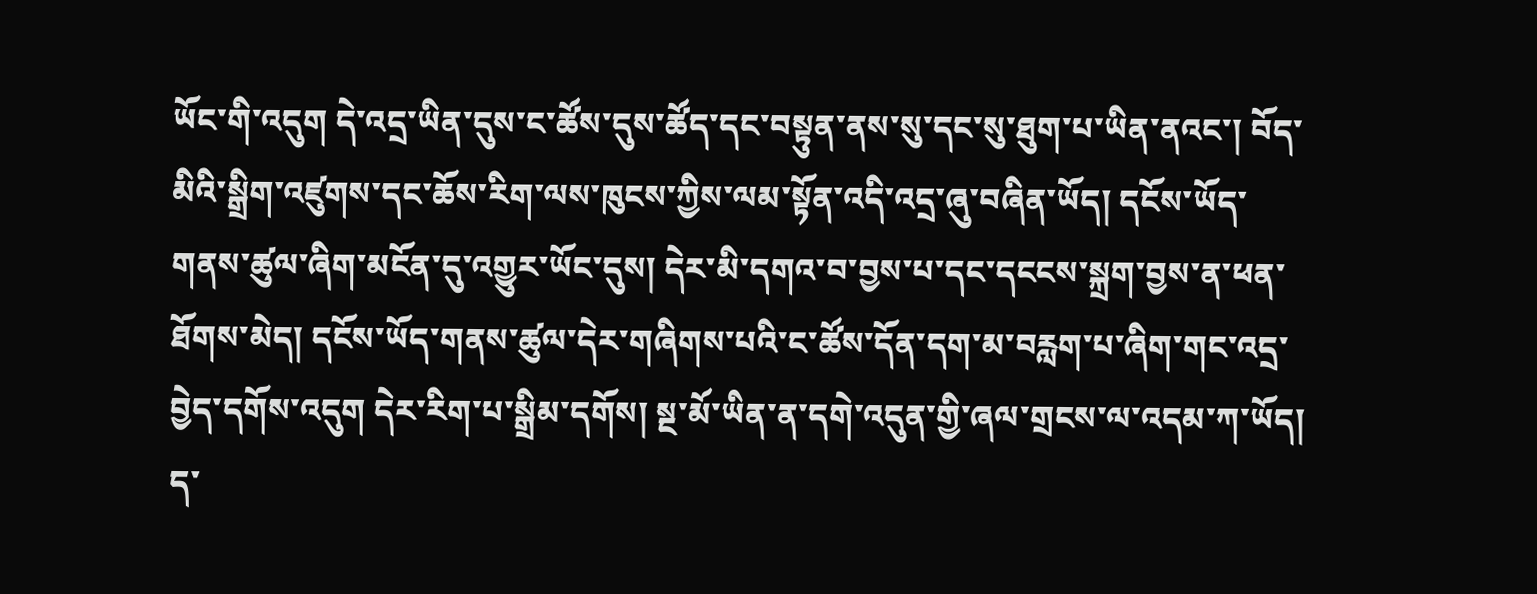ཡོང་གི་འདུག དེ་འདྲ་ཡིན་དུས་ང་ཚོས་དུས་ཚོད་དང་བསྟུན་ནས་སུ་དང་སུ་ཐུག་པ་ཡིན་ནའང་། བོད་མིའི་སྒྲིག་འཛུགས་དང་ཆོས་རིག་ལས་ཁུངས་ཀྱིས་ལམ་སྟོན་འདི་འདྲ་ཞུ་བཞིན་ཡོད། དངོས་ཡོད་གནས་ཚུལ་ཞིག་མངོན་དུ་འགྱུར་ཡོང་དུས། དེར་མི་དགའ་བ་བྱས་པ་དང་དངངས་སྐྲག་བྱས་ན་ཕན་ཐོགས་མེད། དངོས་ཡོད་གནས་ཚུལ་དེར་གཞིགས་པའི་ང་ཚོས་དོན་དག་མ་བརླག་པ་ཞིག་གང་འདྲ་བྱེད་དགོས་འདུག དེར་རིག་པ་སྒྲིམ་དགོས། སྔ་མོ་ཡིན་ན་དགེ་འདུན་གྱི་ཞལ་གྲངས་ལ་འདམ་ཀ་ཡོད། ད་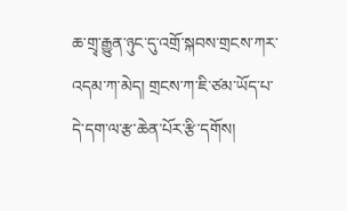ཆ་གྲྭ་རྒྱུན་ཉུང་དུ་འགྲོ་སྐབས་གྲངས་ཀར་འདམ་ཀ་མེད། གྲངས་ཀ་ཇི་ཙམ་ཡོད་པ་དེ་དག་ལ་རྩ་ཆེན་པོར་རྩི་དགོས།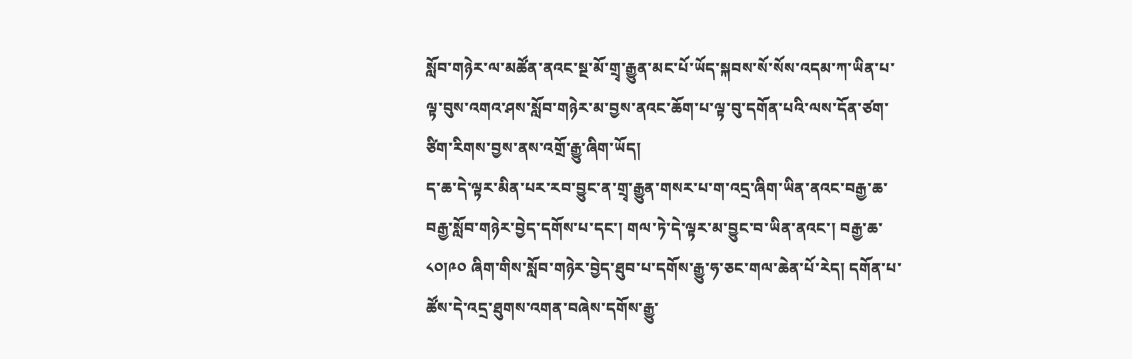སློབ་གཉེར་ལ་མཚོན་ནའང་སྔ་མོ་གྲྭ་རྒྱུན་མང་པོ་ཡོད་སྐབས་སོ་སོས་འདམ་ཀ་ཡིན་པ་ལྟ་བུས་འགའ་ཤས་སློབ་གཉེར་མ་བྱས་ནའང་ཆོག་པ་ལྟ་བུ་དགོན་པའི་ལས་དོན་ཙག་ཙིག་རིགས་བྱས་ནས་འགྲོ་རྒྱུ་ཞིག་ཡོད།
ད་ཆ་དེ་ལྟར་མིན་པར་རབ་བྱུང་ན་གྲྭ་རྒྱུན་གསར་པ་ག་འདྲ་ཞིག་ཡིན་ནའང་བརྒྱ་ཆ་བརྒྱ་སློབ་གཉེར་བྱེད་དགོས་པ་དང་། གལ་ཏེ་དེ་ལྟར་མ་བྱུང་བ་ཡིན་ནའང་། བརྒྱ་ཆ་ ༨༠།༩༠ ཞིག་གིས་སློབ་གཉེར་བྱེད་ཐུབ་པ་དགོས་རྒྱུ་ཧ་ཅང་གལ་ཆེན་པོ་རེད། དགོན་པ་ཚོས་དེ་འདྲ་ཐུགས་འགན་བཞེས་དགོས་རྒྱུ་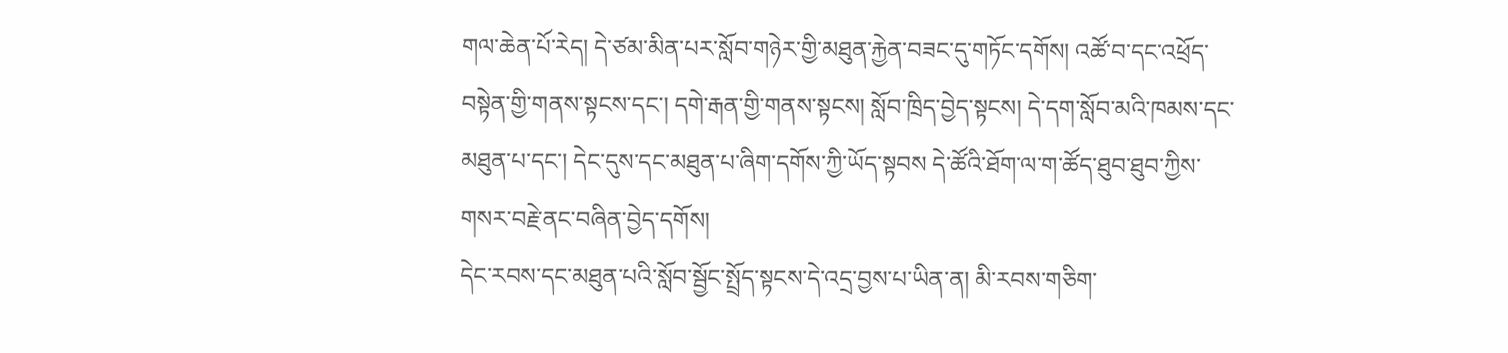གལ་ཆེན་པོ་རེད། དེ་ཙམ་མིན་པར་སློབ་གཉེར་གྱི་མཐུན་རྐྱེན་བཟང་དུ་གཏོང་དགོས། འཚོ་བ་དང་འཕྲོད་བསྟེན་གྱི་གནས་སྟངས་དང་། དགེ་རྒན་གྱི་གནས་སྟངས། སློབ་ཁྲིད་བྱེད་སྟངས། དེ་དག་སློབ་མའི་ཁམས་དང་མཐུན་པ་དང་། དེང་དུས་དང་མཐུན་པ་ཞིག་དགོས་ཀྱི་ཡོད་སྟབས དེ་ཚོའི་ཐོག་ལ་ག་ཚོད་ཐུབ་ཐུབ་ཀྱིས་གསར་བརྗེ་ནང་བཞིན་བྱེད་དགོས།
དེང་རབས་དང་མཐུན་པའི་སློབ་སྦྱོང་སྤྲོད་སྟངས་དེ་འདྲ་བྱས་པ་ཡིན་ན། མི་རབས་གཅིག་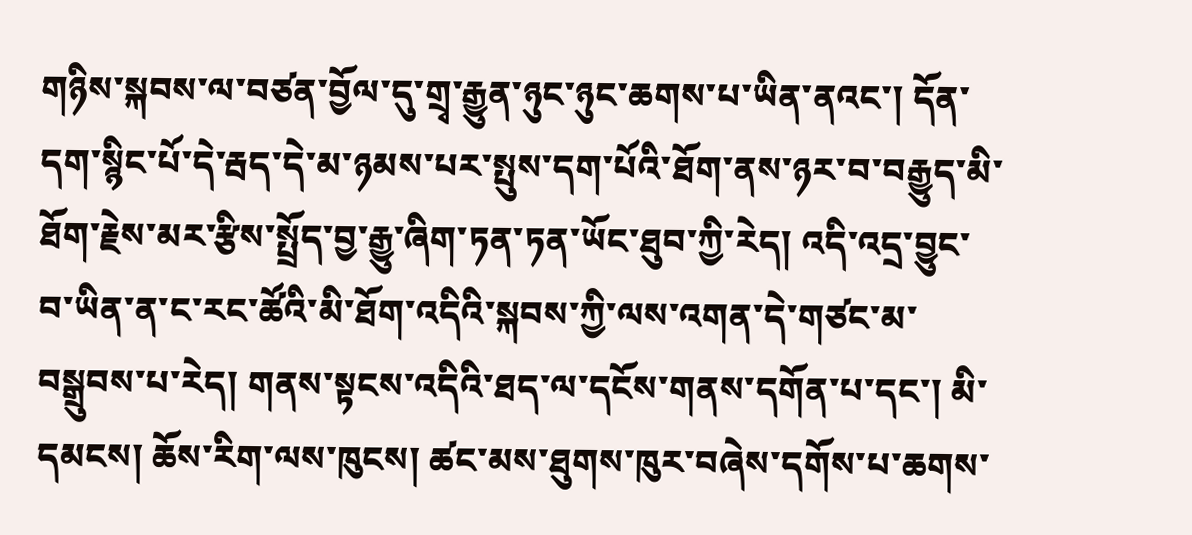གཉིས་སྐབས་ལ་བཙན་བྱོལ་དུ་གྲྭ་རྒྱུན་ཉུང་ཉུང་ཆགས་པ་ཡིན་ནའང་། དོན་དག་སྙིང་པོ་དེ་རྦད་དེ་མ་ཉམས་པར་སྤུས་དག་པོའི་ཐོག་ནས་ཉར་བ་བརྒྱུད་མི་ཐོག་རྗེས་མར་རྩིས་སྤྲོད་བྱ་རྒྱུ་ཞིག་ཏན་ཏན་ཡོང་ཐུབ་ཀྱི་རེད། འདི་འདྲ་བྱུང་བ་ཡིན་ན་ང་རང་ཚོའི་མི་ཐོག་འདིའི་སྐབས་ཀྱི་ལས་འགན་དེ་གཙང་མ་བསྒྲུབས་པ་རེད། གནས་སྟངས་འདིའི་ཐད་ལ་དངོས་གནས་དགོན་པ་དང་། མི་དམངས། ཆོས་རིག་ལས་ཁུངས། ཚང་མས་ཐུགས་ཁུར་བཞེས་དགོས་པ་ཆགས་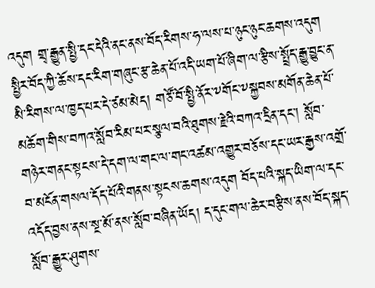འདུག གྲྭ་རྒྱུན་སྤྱི་དང་དེའི་ནང་ནས་བོད་རིགས་ཧ་ལས་པ་ཉུང་ཉུང་ཆགས་འདུག
སྤྱིར་བོད་ཀྱི་ཆོས་དང་རིག་གཞུང་རྩ་ཆེན་པོ་འདི་ཡག་པོ་ཞིག་ལ་རྩིས་སྤྲོད་རྒྱུ་བྱུང་ན་མི་རིགས་ལ་ཁྱད་པར་དེ་ཙམ་མེད། གཙོ་བོ་སྤྱི་ནོར་༸གོང་༸སྐྱབས་མགོན་ཆེན་པོ་མཆོག་གིས་བཀའ་སློབ་རིམ་པར་སྩལ་བའི་ཐུགས་རྗེའི་བཀའ་དྲིན་དང་། སློབ་གཉེར་གནང་སྟངས་དེ་དག་ལ་གང་ལ་གང་འཚམ་འགྱུར་བཅོས་དང་ཡར་རྒྱས་འགྲོ་བ་མངོན་གསལ་དོད་པོའི་གནས་སྟངས་ཆགས་འདུག བོད་པའི་སྐད་ཡིག་ལ་དང་འདོད་བྱས་ནས་སྔ་མོ་ནས་སློབ་བཞིན་ཡོད། ད་དུང་གལ་ཆེར་བརྩིས་ནས་བོད་སྐད་སློབ་རྒྱུར་ཤུགས་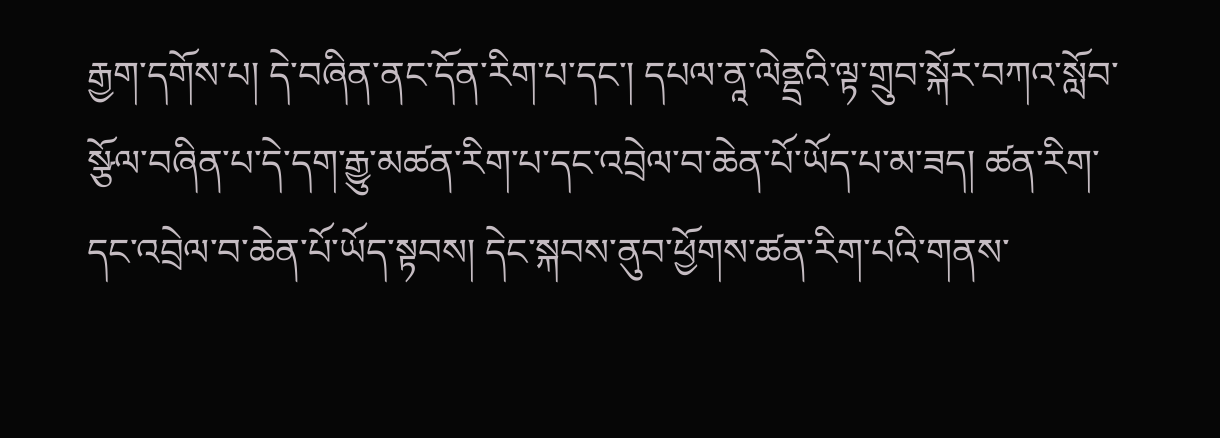རྒྱག་དགོས་པ། དེ་བཞིན་ནང་དོན་རིག་པ་དང་། དཔལ་ནཱ་ལེནྡྲའི་ལྟ་གྲུབ་སྐོར་བཀའ་སློབ་སྩོལ་བཞིན་པ་དེ་དག་རྒྱུ་མཚན་རིག་པ་དང་འབྲེལ་བ་ཆེན་པོ་ཡོད་པ་མ་ཟད། ཚན་རིག་དང་འབྲེལ་བ་ཆེན་པོ་ཡོད་སྟབས། དེང་སྐབས་ནུབ་ཕྱོགས་ཚན་རིག་པའི་གནས་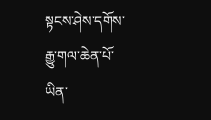སྟངས་ཤེས་དགོས་རྒྱུ་གལ་ཆེན་པོ་ཡིན་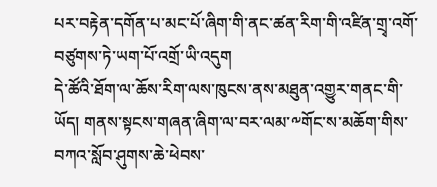པར་བརྟེན་དགོན་པ་མང་པོ་ཞིག་གི་ནང་ཚན་རིག་གི་འཛིན་གྲྭ་འགོ་བཙུགས་ཏེ་ཡག་པོ་འགྲོ་ཡི་འདུག
དེ་ཚོའི་ཐོག་ལ་ཆོས་རིག་ལས་ཁུངས་ནས་མཐུན་འགྱུར་གནང་གི་ཡོད། གནས་སྟངས་གཞན་ཞིག་ལ་བར་ལམ་༸གོང་ས་མཆོག་གིས་བཀའ་སློབ་ཤུགས་ཆེ་ཕེབས་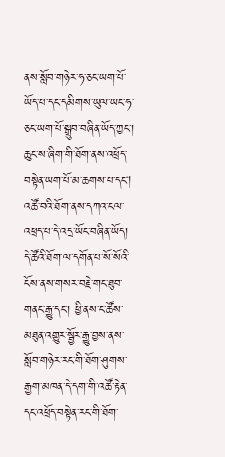ནས་སློབ་གཉེར་ཧ་ཅང་ཡག་པོ་ཡོད་པ་དང་དམིགས་ཡུལ་ཡང་ཧ་ཅང་ཡག་པོ་སྒྲུབ་བཞིན་ཡོད་ཀྱང་། ཆུང་ས་ཞིག་གི་ཐོག་ནས་འཕྲོད་བསྟེན་ཡག་པོ་མ་ཆགས་པ་དང། འཚོ་བའི་ཐོག་ནས་དཀའ་ངལ་འཕྲད་པ་དེ་འདྲ་ཡོང་བཞིན་ཡོད། དེ་ཚོའི་ཐོག་ལ་དགོན་པ་སོ་སོའི་ངོས་ནས་གསར་བརྗེ་གང་ཐུབ་གནང་རྒྱུ་དང་། ཕྱི་ནས་ང་ཚོས་མཐུན་འགྱུར་སྦྱོར་རྒྱུ་བྱས་ནས་སློབ་གཉེར་རང་གི་ཐོག་ཤུགས་རྒྱག་མཁན་དེ་དག་གི་འཚོ་རྟེན་དང་འཕྲོད་བསྟེན་རང་གི་ཐོག་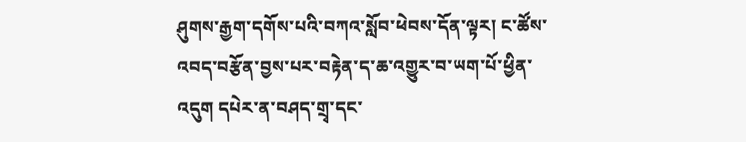ཤུགས་རྒྱག་དགོས་པའི་བཀའ་སློབ་ཕེབས་དོན་ལྟར། ང་ཚོས་འབད་བརྩོན་བྱས་པར་བརྟེན་ད་ཆ་འགྱུར་བ་ཡག་པོ་ཕྱིན་འདུག དཔེར་ན་བཤད་གྲྭ་དང་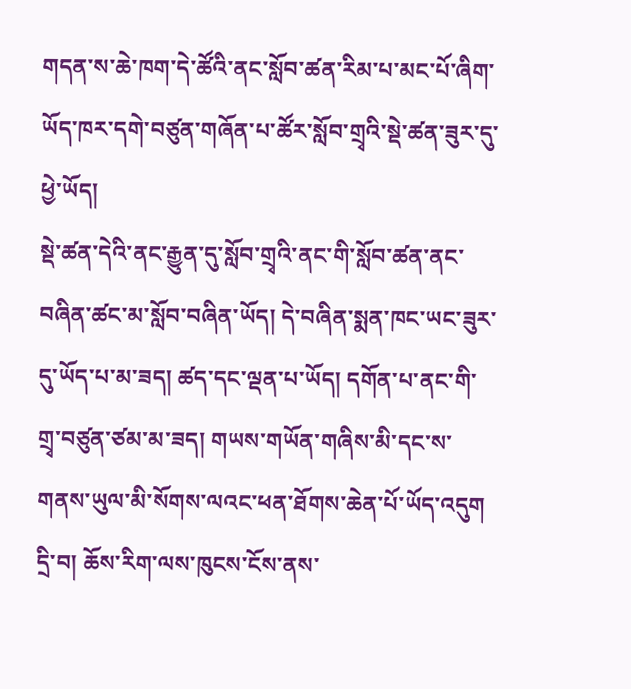གདན་ས་ཆེ་ཁག་དེ་ཚོའི་ནང་སློབ་ཚན་རིམ་པ་མང་པོ་ཞིག་ཡོད་ཁར་དགེ་བཙུན་གཞོན་པ་ཚོར་སློབ་གྲྭའི་སྡེ་ཚན་ཟུར་དུ་ཕྱེ་ཡོད།
སྡེ་ཚན་དེའི་ནང་རྒྱུན་དུ་སློབ་གྲྭའི་ནང་གི་སློབ་ཚན་ནང་བཞིན་ཚང་མ་སློབ་བཞིན་ཡོད། དེ་བཞིན་སྨན་ཁང་ཡང་ཟུར་དུ་ཡོད་པ་མ་ཟད། ཚད་དང་ལྡན་པ་ཡོད། དགོན་པ་ནང་གི་གྲྭ་བཙུན་ཙམ་མ་ཟད། གཡས་གཡོན་གཞིས་མི་དང་ས་གནས་ཡུལ་མི་སོགས་ལའང་ཕན་ཐོགས་ཆེན་པོ་ཡོད་འདུག
དྲི་བ། ཆོས་རིག་ལས་ཁུངས་ངོས་ནས་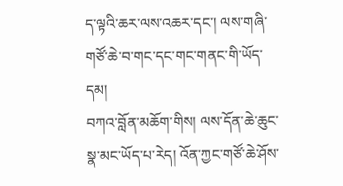ད་ལྟའི་ཆར་ལས་འཆར་དང་། ལས་གཞི་གཙོ་ཆེ་བ་གང་དང་གང་གནང་གི་ཡོད་དམ།
བཀའ་བློན་མཆོག་གིས། ལས་དོན་ཆེ་ཆུང་སྣ་མང་ཡོད་པ་རེད། འོན་ཀྱང་གཙོ་ཆེ་ཤོས་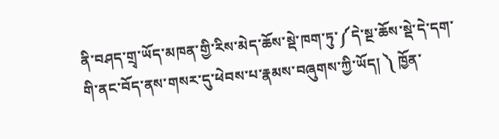ནི་བཤད་གྲྭ་ཡོད་མཁན་གྱི་རིས་མེད་ཆོས་སྡེ་ཁག་ཏུ་༼དེ་སྔ་ཆོས་སྡེ་དེ་དག་གི་ནང་བོད་ནས་གསར་དུ་ཕེབས་པ་རྣམས་བཞུགས་ཀྱི་ཡོད། ༽ ཁྱོན་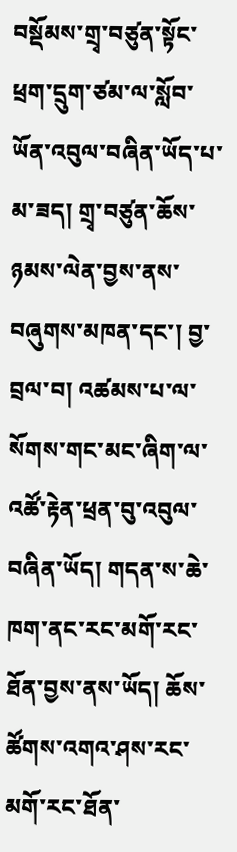བསྡོམས་གྲྭ་བཙུན་སྟོང་ཕྲག་དྲུག་ཙམ་ལ་སློབ་ཡོན་འབུལ་བཞིན་ཡོད་པ་མ་ཟད། གྲྭ་བཙུན་ཆོས་ཉམས་ལེན་བྱས་ནས་བཞུགས་མཁན་དང་། བྱ་བྲལ་བ། འཚམས་པ་ལ་སོགས་གང་མང་ཞིག་ལ་འཚོ་རྟེན་ཕྲན་བུ་འབུལ་བཞིན་ཡོད། གདན་ས་ཆེ་ཁག་ནང་རང་མགོ་རང་ཐོན་བྱས་ནས་ཡོད། ཆོས་ཚོགས་འགའ་ཤས་རང་མགོ་རང་ཐོན་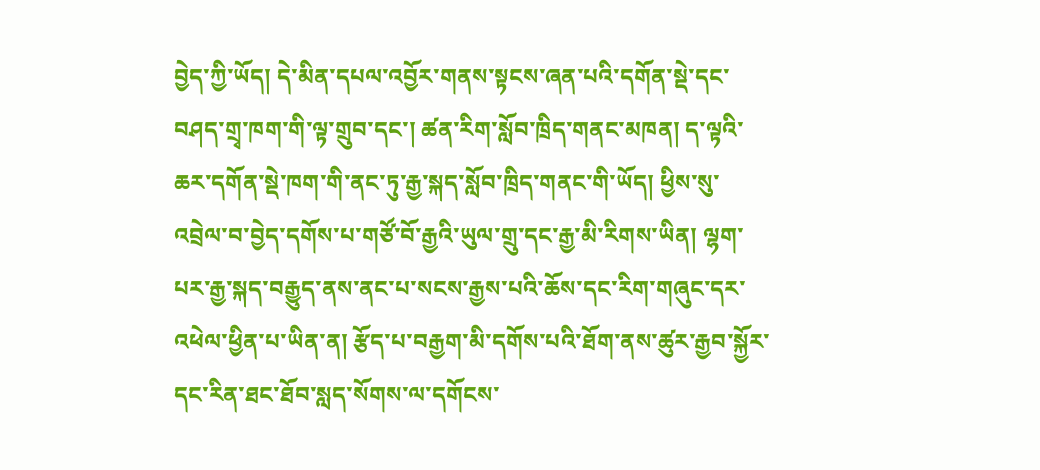བྱེད་ཀྱི་ཡོད། དེ་མིན་དཔལ་འབྱོར་གནས་སྟངས་ཞན་པའི་དགོན་སྡེ་དང་བཤད་གྲྭ་ཁག་གི་ལྟ་གྲུབ་དང་། ཚན་རིག་སློབ་ཁྲིད་གནང་མཁན། ད་ལྟའི་ཆར་དགོན་སྡེ་ཁག་གི་ནང་ཏུ་རྒྱ་སྐད་སློབ་ཁྲིད་གནང་གི་ཡོད། ཕྱིས་སུ་འབྲེལ་བ་བྱེད་དགོས་པ་གཙོ་བོ་རྒྱའི་ཡུལ་གྲུ་དང་རྒྱ་མི་རིགས་ཡིན། ལྷག་པར་རྒྱ་སྐད་བརྒྱུད་ནས་ནང་པ་སངས་རྒྱས་པའི་ཆོས་དང་རིག་གཞུང་དར་འཕེལ་ཕྱིན་པ་ཡིན་ན། རྩོད་པ་བརྒྱག་མི་དགོས་པའི་ཐོག་ནས་ཚུར་རྒྱབ་སྐྱོར་དང་རིན་ཐང་ཐོབ་སླད་སོགས་ལ་དགོངས་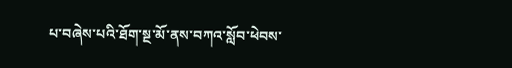པ་བཞེས་པའི་ཐོག་སྔ་མོ་ནས་བཀའ་སློབ་ཕེབས་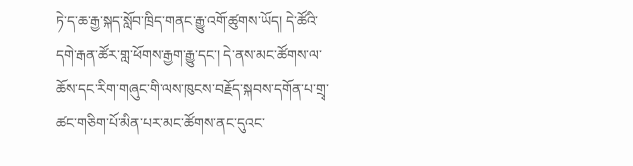ཏེ་ད་ཆ་རྒྱ་སྐད་སློབ་ཁྲིད་གནང་རྒྱུ་འགོ་ཚུགས་ཡོད། དེ་ཚོའི་དགེ་རྒན་ཚོར་གླ་ཕོགས་རྒྱག་རྒྱུ་དང་། དེ་ནས་མང་ཚོགས་ལ་ཆོས་དང་རིག་གཞུང་གི་ལས་ཁུངས་བརྗོད་སྐབས་དགོན་པ་གྲྭ་ཚང་གཅིག་པོ་མིན་པར་མང་ཚོགས་ནང་དུའང་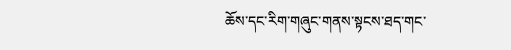ཆོས་དང་རིག་གཞུང་གནས་སྟངས་ཐད་གང་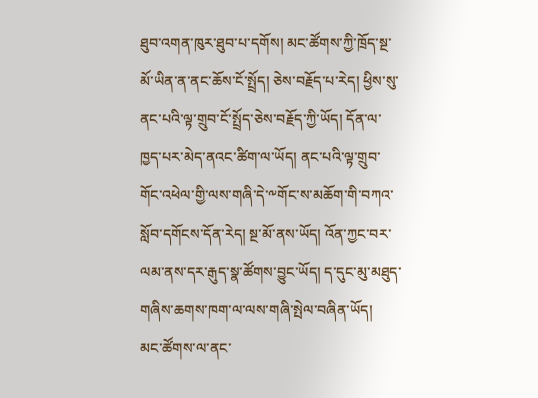ཐུབ་འགན་ཁུར་ཐུབ་པ་དགོས། མང་ཚོགས་ཀྱི་ཁྲོད་སྔ་མོ་ཡིན་ན་ནང་ཆོས་ངོ་སྤྲོད། ཅེས་བརྗོད་པ་རེད། ཕྱིས་སུ་ནང་པའི་ལྟ་གྲུབ་ངོ་སྤྲོད་ཅེས་བརྗོད་ཀྱི་ཡོད། དོན་ལ་ཁྱད་པར་མེད་ནའང་ཚིག་ལ་ཡོད། ནང་པའི་ལྟ་གྲུབ་གོང་འཕེལ་གྱི་ལས་གཞི་དེ་༸གོང་ས་མཆོག་གི་བཀའ་སློབ་དགོངས་དོན་རེད། སྔ་མོ་ནས་ཡོད། འོན་ཀྱང་བར་ལམ་ནས་དར་རྒུད་སྣ་ཚོགས་བྱུང་ཡོད། ད་དུང་མུ་མཐུད་གཞིས་ཆགས་ཁག་ལ་ལས་གཞི་སྤེལ་བཞིན་ཡོད།
མང་ཚོགས་ལ་ནང་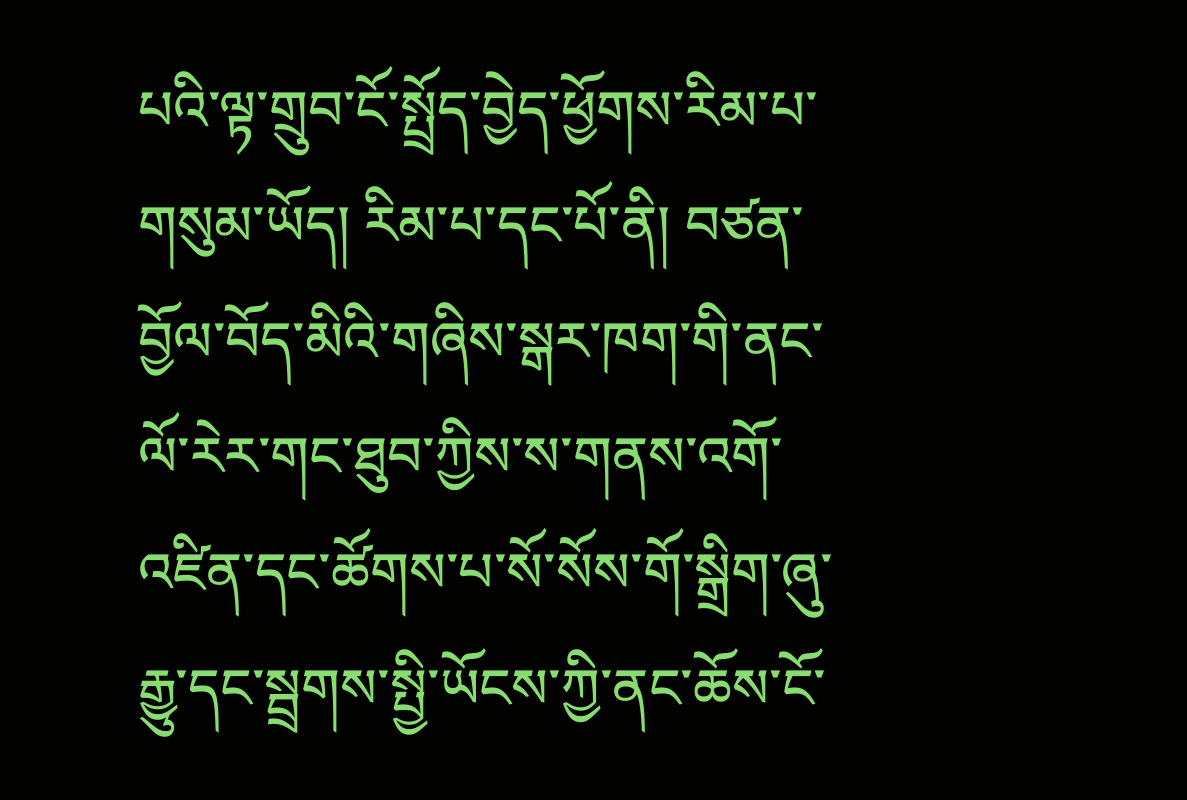པའི་ལྟ་གྲུབ་ངོ་སྤྲོད་བྱེད་ཕྱོགས་རིམ་པ་གསུམ་ཡོད། རིམ་པ་དང་པོ་ནི། བཙན་བྱོལ་བོད་མིའི་གཞིས་སྒར་ཁག་གི་ནང་ལོ་རེར་གང་ཐུབ་ཀྱིས་ས་གནས་འགོ་འཛིན་དང་ཚོགས་པ་སོ་སོས་གོ་སྒྲིག་ཞུ་རྒྱུ་དང་སྦྲགས་སྤྱི་ཡོངས་ཀྱི་ནང་ཆོས་ངོ་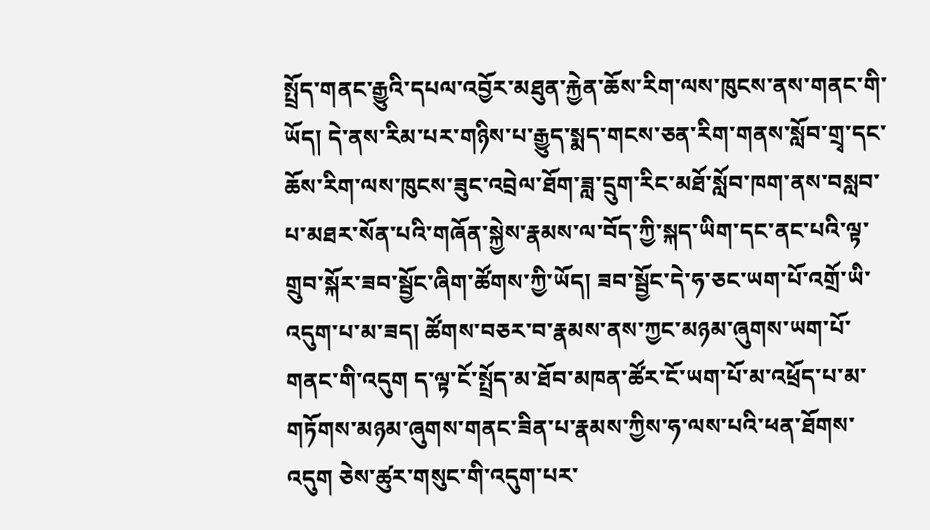སྤྲོད་གནང་རྒྱུའི་དཔལ་འབྱོར་མཐུན་རྐྱེན་ཆོས་རིག་ལས་ཁུངས་ནས་གནང་གི་ཡོད། དེ་ནས་རིམ་པར་གཉིས་པ་རྒྱུད་སྨད་གངས་ཅན་རིག་གནས་སློབ་གྲྭ་དང་ཆོས་རིག་ལས་ཁུངས་ཟུང་འབྲེལ་ཐོག་ཟླ་དྲུག་རིང་མཐོ་སློབ་ཁག་ནས་བསླབ་པ་མཐར་སོན་པའི་གཞོན་སྐྱེས་རྣམས་ལ་བོད་ཀྱི་སྐད་ཡིག་དང་ནང་པའི་ལྟ་གྲུབ་སྐོར་ཟབ་སྦྱོང་ཞིག་ཚོགས་ཀྱི་ཡོད། ཟབ་སྦྱོང་དེ་ཧ་ཅང་ཡག་པོ་འགྲོ་ཡི་འདུག་པ་མ་ཟད། ཚོགས་བཅར་བ་རྣམས་ནས་ཀྱང་མཉམ་ཞུགས་ཡག་པོ་གནང་གི་འདུག ད་ལྟ་ངོ་སྤྲོད་མ་ཐོབ་མཁན་ཚོར་ངོ་ཡག་པོ་མ་འཕྲོད་པ་མ་གཏོགས་མཉམ་ཞུགས་གནང་ཟིན་པ་རྣམས་ཀྱིས་ཧ་ལས་པའི་ཕན་ཐོགས་འདུག ཅེས་ཚུར་གསུང་གི་འདུག་པར་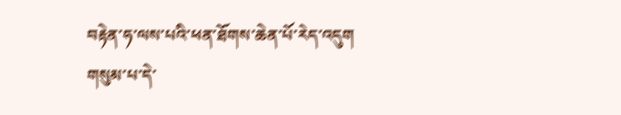བརྟེན་ཧ་ལས་པའི་ཕན་ཐོགས་ཆེན་པོ་རེད་འདུག
གསུམ་པ་དེ་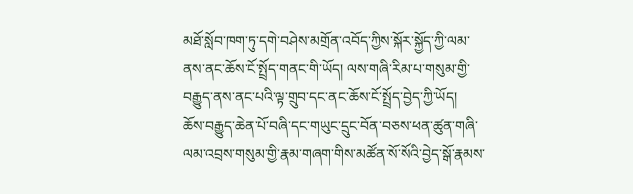མཐོ་སློབ་ཁག་ཏུ་དགེ་བཤེས་མགྲོན་འབོད་ཀྱིས་སྐོར་སྐྱོད་ཀྱི་ལམ་ནས་ནང་ཆོས་ངོ་སྤྲོད་གནང་གི་ཡོད། ལས་གཞི་རིམ་པ་གསུམ་གྱི་བརྒྱུད་ནས་ནང་པའི་ལྟ་གྲུབ་དང་ནང་ཆོས་ངོ་སྤྲོད་བྱེད་ཀྱི་ཡོད།
ཆོས་བརྒྱུད་ཆེན་པོ་བཞི་དང་གཡུང་དྲུང་བོན་བཅས་ཕན་ཚུན་གཞི་ལམ་འབྲས་གསུམ་གྱི་རྣམ་གཞག་གིས་མཚོན་སོ་སོའི་བྱེད་སྒོ་རྣམས་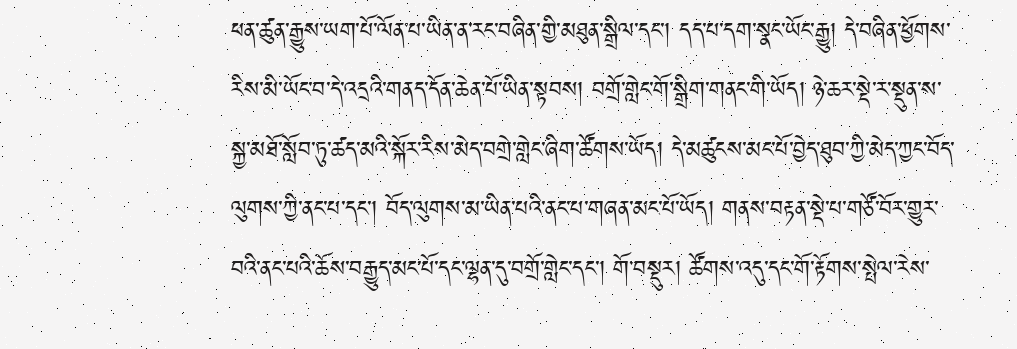ཕན་ཚུན་རྒྱུས་ཡག་པོ་ལོན་པ་ཡིན་ན་རང་བཞིན་གྱི་མཐུན་སྒྲིལ་དང་། དད་པ་དག་སྣང་ཡོང་རྒྱུ། དེ་བཞིན་ཕྱོགས་རིས་མི་ཡོང་བ་དེ་འདྲའི་གནད་དོན་ཆེན་པོ་ཡིན་སྟབས། བགྲོ་གླེང་གོ་སྒྲིག་གནང་གི་ཡོད། ཉེ་ཆར་སྡེ་ར་སྡུན་ས་སྐྱ་མཐོ་སློབ་ཏུ་ཚད་མའི་སྐོར་རིས་མེད་བགྲེ་གླེང་ཞིག་ཚོགས་ཡོད། དེ་མཚུངས་མང་པོ་བྱེད་ཐུབ་ཀྱི་མེད་ཀྱང་བོད་ལུགས་ཀྱི་ནང་པ་དང་། བོད་ལུགས་མ་ཡིན་པའི་ནང་པ་གཞན་མང་པོ་ཡོད། གནས་བརྟན་སྡེ་པ་གཙོ་བོར་གྱུར་བའི་ནང་པའི་ཆོས་བརྒྱུད་མང་པོ་དང་ལྷན་དུ་བགྲོ་གླེང་དང་། གོ་བསྡུར། ཚོགས་འདུ་དང་གོ་རྟོགས་སྤེལ་རེས་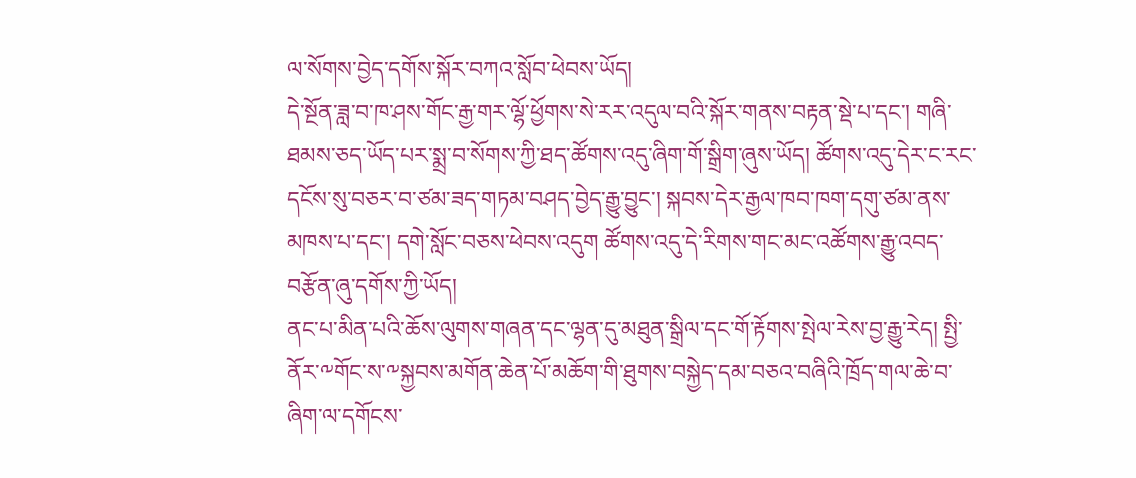ལ་སོགས་བྱེད་དགོས་སྐོར་བཀའ་སློབ་ཕེབས་ཡོད།
དེ་སྔོན་ཟླ་བ་ཁ་ཤས་གོང་རྒྱ་གར་ལྷོ་ཕྱོགས་སེ་རར་འདུལ་བའི་སྐོར་གནས་བརྟན་སྡེ་པ་དང་། གཞི་ཐམས་ཅད་ཡོད་པར་སྨྲ་བ་སོགས་ཀྱི་ཐད་ཚོགས་འདུ་ཞིག་གོ་སྒྲིག་ཞུས་ཡོད། ཚོགས་འདུ་དེར་ང་རང་དངོས་སུ་བཅར་བ་ཙམ་ཟད་གཏམ་བཤད་བྱེད་རྒྱུ་བྱུང་། སྐབས་དེར་རྒྱལ་ཁབ་ཁག་དགུ་ཙམ་ནས་མཁས་པ་དང་། དགེ་སློང་བཅས་ཕེབས་འདུག ཚོགས་འདུ་དེ་རིགས་གང་མང་འཚོགས་རྒྱུ་འབད་བརྩོན་ཞུ་དགོས་ཀྱི་ཡོད།
ནང་པ་མིན་པའི་ཆོས་ལུགས་གཞན་དང་ལྷན་དུ་མཐུན་སྒྲིལ་དང་གོ་རྟོགས་སྤེལ་རེས་བྱ་རྒྱུ་རེད། སྤྱི་ནོར་༸གོང་ས་༸སྐྱབས་མགོན་ཆེན་པོ་མཆོག་གི་ཐུགས་བསྐྱེད་དམ་བཅའ་བཞིའི་ཁྲོད་གལ་ཆེ་བ་ཞིག་ལ་དགོངས་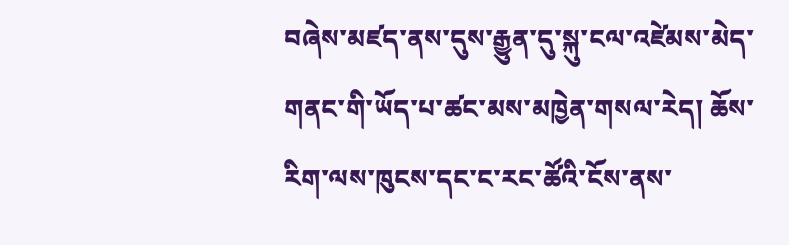བཞེས་མཛད་ནས་དུས་རྒྱུན་དུ་སྐུ་ངལ་འཛེམས་མེད་གནང་གི་ཡོད་པ་ཚང་མས་མཁྱེན་གསལ་རེད། ཆོས་རིག་ལས་ཁུངས་དང་ང་རང་ཚོའི་ངོས་ནས་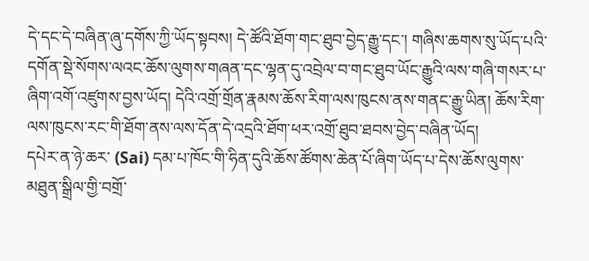དེ་དང་དེ་བཞིན་ཞུ་དགོས་ཀྱི་ཡོད་སྟབས། དེ་ཚོའི་ཐོག་གང་ཐུབ་བྱེད་རྒྱུ་དང་། གཞིས་ཆགས་སུ་ཡོད་པའི་དགོན་སྡེ་སོགས་ལའང་ཆོས་ལུགས་གཞན་དང་ལྷན་དུ་འབྲེལ་བ་གང་ཐུབ་ཡོང་རྒྱུའི་ལས་གཞི་གསར་པ་ཞིག་འགོ་འཛུགས་བྱས་ཡོད། དེའི་འགྲོ་གྲོན་རྣམས་ཆོས་རིག་ལས་ཁུངས་ནས་གནང་རྒྱུ་ཡིན། ཆོས་རིག་ལས་ཁུངས་རང་གི་ཐོག་ནས་ལས་དོན་དེ་འདྲའི་ཐོག་ཕར་འགྲོ་ཐུབ་ཐབས་བྱེད་བཞིན་ཡོད།
དཔེར་ན་ཉེ་ཆར་ (Sai) དམ་པ་ཁོང་གི་ཧིན་དུའི་ཆོས་ཚོགས་ཆེན་པོ་ཞིག་ཡོད་པ་དེས་ཆོས་ལུགས་མཐུན་སྒྲིལ་གྱི་བགྲོ་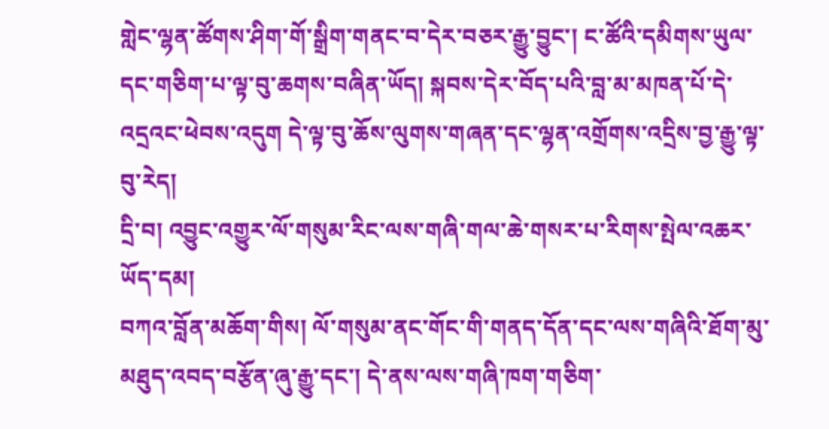གླེང་ལྷན་ཚོགས་ཤིག་གོ་སྒྲིག་གནང་བ་དེར་བཅར་རྒྱུ་བྱུང་། ང་ཚོའི་དམིགས་ཡུལ་དང་གཅིག་པ་ལྟ་བུ་ཆགས་བཞིན་ཡོད། སྐབས་དེར་བོད་པའི་བླ་མ་མཁན་པོ་དེ་འདྲའང་ཕེབས་འདུག དེ་ལྟ་བུ་ཆོས་ལུགས་གཞན་དང་ལྷན་འགྲོགས་འདྲིས་བྱ་རྒྱུ་ལྟ་བུ་རེད།
དྲི་བ། འབྱུང་འགྱུར་ལོ་གསུམ་རིང་ལས་གཞི་གལ་ཆེ་གསར་པ་རིགས་སྤེལ་འཆར་ཡོད་དམ།
བཀའ་བློན་མཆོག་གིས། ལོ་གསུམ་ནང་གོང་གི་གནད་དོན་དང་ལས་གཞིའི་ཐོག་མུ་མཐུད་འབད་བརྩོན་ཞུ་རྒྱུ་དང་། དེ་ནས་ལས་གཞི་ཁག་གཅིག་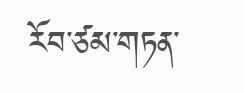རོབ་ཙམ་གཏན་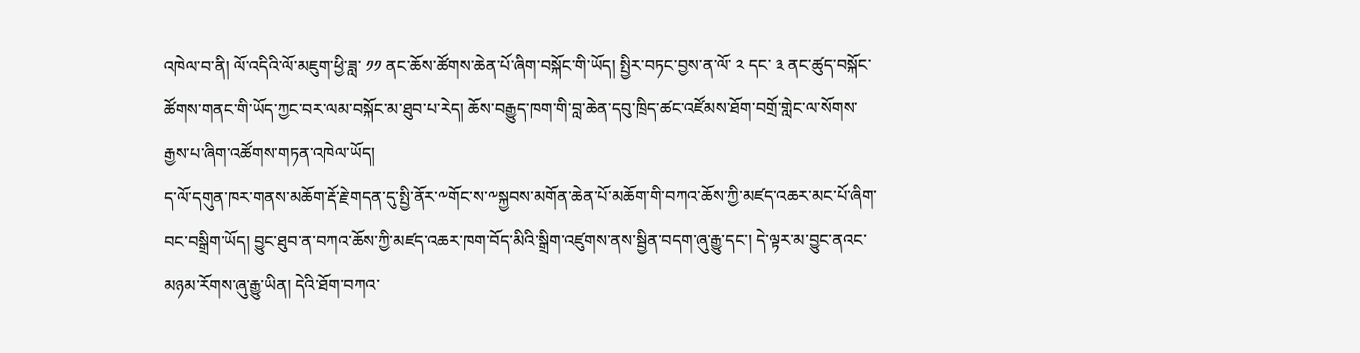འཁེལ་བ་ནི། ལོ་འདིའི་ལོ་མཇུག་ཕྱི་ཟླ་ ༡༡ ནང་ཆོས་ཚོགས་ཆེན་པོ་ཞིག་བསྐོང་གི་ཡོད། སྤྱིར་བཏང་བྱས་ན་ལོ་ ༢ དང་ ༣ ནང་ཚུད་བསྐོང་ཚོགས་གནང་གི་ཡོད་ཀྱང་བར་ལམ་བསྐོང་མ་ཐུབ་པ་རེད། ཆོས་བརྒྱུད་ཁག་གི་བླ་ཆེན་དབུ་ཁྲིད་ཚང་འཛོམས་ཐོག་བགྲོ་གླེང་ལ་སོགས་རྒྱས་པ་ཞིག་འཚོགས་གཏན་འཁེལ་ཡོད།
ད་ལོ་དགུན་ཁར་གནས་མཆོག་རྡོ་རྗེ་གདན་དུ་སྤྱི་ནོར་༸གོང་ས་༸སྐྱབས་མགོན་ཆེན་པོ་མཆོག་གི་བཀའ་ཆོས་ཀྱི་མཛད་འཆར་མང་པོ་ཞིག་བང་བསྒྲིག་ཡོད། བྱུང་ཐུབ་ན་བཀའ་ཆོས་ཀྱི་མཛད་འཆར་ཁག་བོད་མིའི་སྒྲིག་འཛུགས་ནས་སྦྱིན་བདག་ཞུ་རྒྱུ་དང་། དེ་ལྟར་མ་བྱུང་ནའང་མཉམ་རོགས་ཞུ་རྒྱུ་ཡིན། དེའི་ཐོག་བཀའ་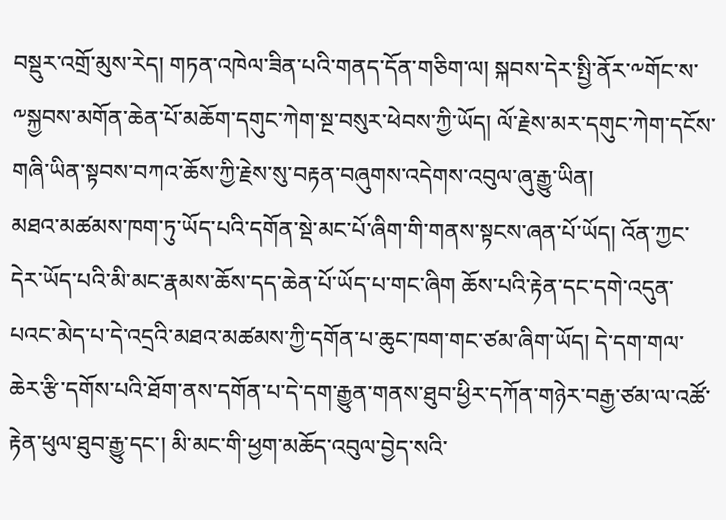བསྡུར་འགྲོ་མུས་རེད། གཏན་འཁེལ་ཟིན་པའི་གནད་དོན་གཅིག་ལ། སྐབས་དེར་སྤྱི་ནོར་༸གོང་ས་༸སྐྱབས་མགོན་ཆེན་པོ་མཆོག་དགུང་ཀེག་སྔ་བསུར་ཕེབས་ཀྱི་ཡོད། ལོ་རྗེས་མར་དགུང་ཀེག་དངོས་གཞི་ཡིན་སྟབས་བཀའ་ཆོས་ཀྱི་རྗེས་སུ་བརྟན་བཞུགས་འདེགས་འབུལ་ཞུ་རྒྱུ་ཡིན།
མཐའ་མཚམས་ཁག་ཏུ་ཡོད་པའི་དགོན་སྡེ་མང་པོ་ཞིག་གི་གནས་སྟངས་ཞན་པོ་ཡོད། འོན་ཀྱང་དེར་ཡོད་པའི་མི་མང་རྣམས་ཆོས་དད་ཆེན་པོ་ཡོད་པ་གང་ཞིག ཆོས་པའི་རྟེན་དང་དགེ་འདུན་པའང་མེད་པ་དེ་འདྲའི་མཐའ་མཚམས་ཀྱི་དགོན་པ་ཆུང་ཁག་གང་ཙམ་ཞིག་ཡོད། དེ་དག་གལ་ཆེར་རྩི་དགོས་པའི་ཐོག་ནས་དགོན་པ་དེ་དག་རྒྱུན་གནས་ཐུབ་ཕྱིར་དཀོན་གཉེར་བརྒྱ་ཙམ་ལ་འཚོ་རྟེན་ཕུལ་ཐུབ་རྒྱུ་དང་། མི་མང་གི་ཕྱག་མཆོད་འབུལ་བྱེད་སའི་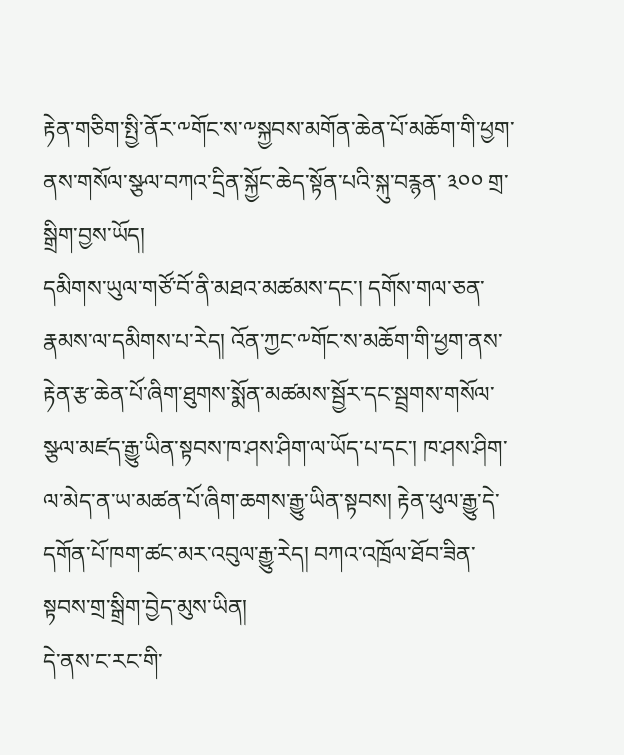རྟེན་གཅིག་སྤྱི་ནོར་༸གོང་ས་༸སྐྱབས་མགོན་ཆེན་པོ་མཆོག་གི་ཕྱག་ནས་གསོལ་སྩལ་བཀའ་དྲིན་སྐྱོང་ཆེད་སྟོན་པའི་སྐུ་བརྙན་ ༣༠༠ གྲ་སྒྲིག་བྱས་ཡོད།
དམིགས་ཡུལ་གཙོ་བོ་ནི་མཐའ་མཚམས་དང་། དགོས་གལ་ཅན་རྣམས་ལ་དམིགས་པ་རེད། འོན་ཀྱང་༸གོང་ས་མཆོག་གི་ཕྱག་ནས་རྟེན་རྩ་ཆེན་པོ་ཞིག་ཐུགས་སྨོན་མཚམས་སྦྱོར་དང་སྦྲགས་གསོལ་སྩལ་མཛད་རྒྱུ་ཡིན་སྟབས་ཁ་ཤས་ཤིག་ལ་ཡོད་པ་དང་། ཁ་ཤས་ཤིག་ལ་མེད་ན་ཡ་མཚན་པོ་ཞིག་ཆགས་རྒྱུ་ཡིན་སྟབས། རྟེན་ཕུལ་རྒྱུ་དེ་དགོན་པོ་ཁག་ཚང་མར་འབུལ་རྒྱུ་རེད། བཀའ་འཁྲོལ་ཐོབ་ཟིན་སྟབས་གྲ་སྒྲིག་བྱེད་མུས་ཡིན།
དེ་ནས་ང་རང་གི་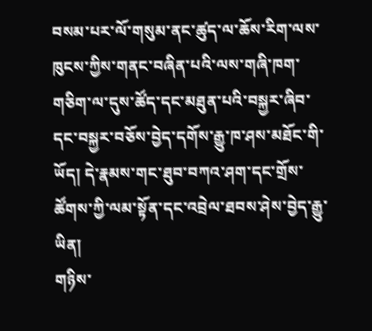བསམ་པར་ལོ་གསུམ་ནང་ཚུད་ལ་ཆོས་རིག་ལས་ཁུངས་ཀྱིས་གནང་བཞིན་པའི་ལས་གཞི་ཁག་གཅིག་ལ་དུས་ཚོད་དང་མཐུན་པའི་བསྐྱར་ཞིབ་དང་བསྐྱར་བཅོས་བྱེད་དགོས་རྒྱུ་ཁ་ཤས་མཐོང་གི་ཡོད། དེ་རྣམས་གང་ཐུབ་བཀའ་ཤག་དང་གྲོས་ཚོགས་ཀྱི་ལམ་སྟོན་དང་འབྲེལ་ཐབས་ཤེས་བྱེད་རྒྱུ་ཡིན།
གཉིས་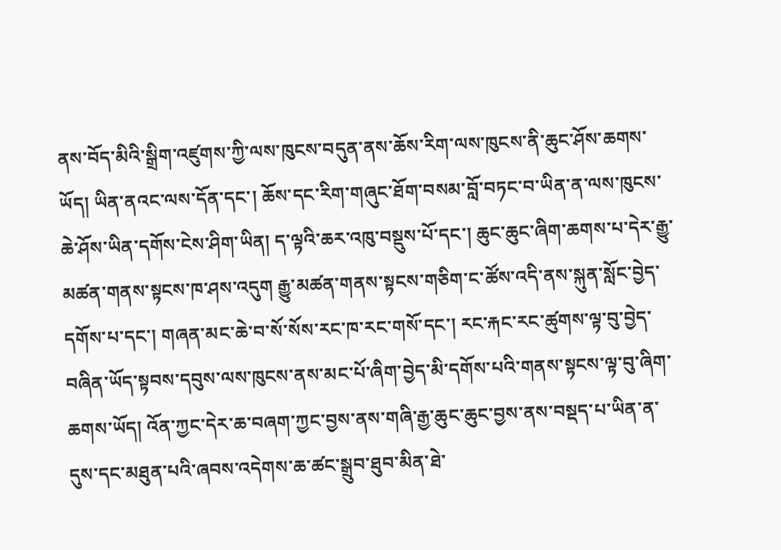ནས་བོད་མིའི་སྒྲིག་འཛུགས་ཀྱི་ལས་ཁུངས་བདུན་ནས་ཆོས་རིག་ལས་ཁུངས་ནི་ཆུང་ཤོས་ཆགས་ཡོད། ཡིན་ནའང་ལས་དོན་དང་། ཆོས་དང་རིག་གཞུང་ཐོག་བསམ་བློ་བཏང་བ་ཡིན་ན་ལས་ཁུངས་ཆེ་ཤོས་ཡིན་དགོས་ངེས་ཤིག་ཡིན། ད་ལྟའི་ཆར་འཁུ་བསྡུས་པོ་དང་། ཆུང་ཆུང་ཞིག་ཆགས་པ་དེར་རྒྱུ་མཚན་གནས་སྟངས་ཁ་ཤས་འདུག རྒྱུ་མཚན་གནས་སྟངས་གཅིག་ང་ཚོས་འདི་ནས་སྐུན་སློང་བྱེད་དགོས་པ་དང་། གཞན་མང་ཆེ་བ་སོ་སོས་རང་ཁ་རང་གསོ་དང་། རང་རྐང་རང་ཚུགས་ལྟ་བུ་བྱེད་བཞིན་ཡོད་སྟབས་དབུས་ལས་ཁུངས་ནས་མང་པོ་ཞིག་བྱེད་མི་དགོས་པའི་གནས་སྟངས་ལྟ་བུ་ཞིག་ཆགས་ཡོད། འོན་ཀྱང་དེར་ཆ་བཞག་ཀྱང་བྱས་ནས་གཞི་རྒྱ་ཆུང་ཆུང་བྱས་ནས་བསྡད་པ་ཡིན་ན་དུས་དང་མཐུན་པའི་ཞབས་འདེགས་ཆ་ཚང་སྒྲུབ་ཐུབ་མིན་ཐེ་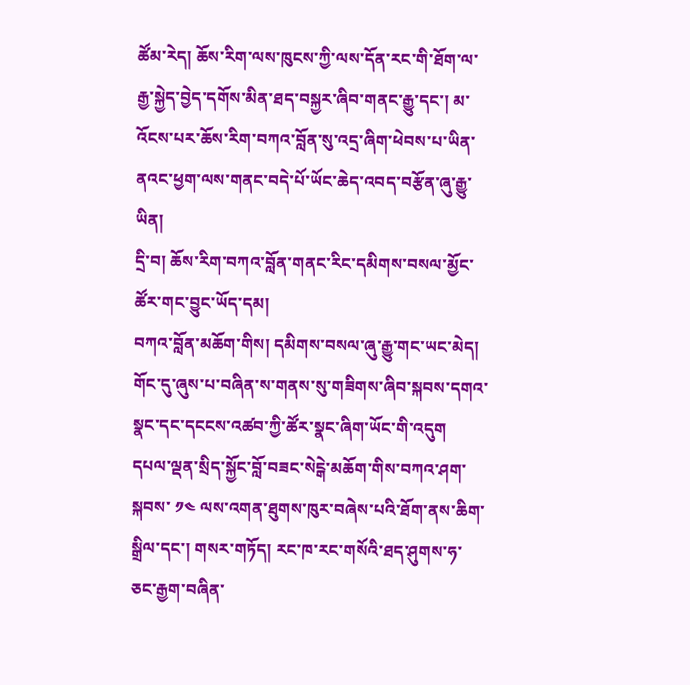ཚོམ་རེད། ཆོས་རིག་ལས་ཁུངས་ཀྱི་ལས་དོན་རང་གི་ཐོག་ལ་རྒྱ་སྐྱེད་བྱེད་དགོས་མིན་ཐད་བསྐྱར་ཞིབ་གནང་རྒྱུ་དང་། མ་འོངས་པར་ཆོས་རིག་བཀའ་བློན་སུ་འདྲ་ཞིག་ཕེབས་པ་ཡིན་ནའང་ཕྱག་ལས་གནང་བདེ་པོ་ཡོང་ཆེད་འབད་བརྩོན་ཞུ་རྒྱུ་ཡིན།
དྲི་བ། ཆོས་རིག་བཀའ་བློན་གནང་རིང་དམིགས་བསལ་མྱོང་ཚོར་གང་བྱུང་ཡོད་དམ།
བཀའ་བློན་མཆོག་གིས། དམིགས་བསལ་ཞུ་རྒྱུ་གང་ཡང་མེད། གོང་དུ་ཞུས་པ་བཞིན་ས་གནས་སུ་གཟིགས་ཞིབ་སྐབས་དགའ་སྣང་དང་དངངས་འཚབ་ཀྱི་ཚོར་སྣང་ཞིག་ཡོང་གི་འདུག
དཔལ་ལྡན་སྲིད་སྐྱོང་བློ་བཟང་སེངྒེ་མཆོག་གིས་བཀའ་ཤག་སྐབས་ ༡༤ ལས་འགན་ཐུགས་ཁུར་བཞེས་པའི་ཐོག་ནས་ཆིག་སྒྲིལ་དང་། གསར་གཏོད། རང་ཁ་རང་གསོའི་ཐད་ཤུགས་ཧ་ཅང་རྒྱག་བཞིན་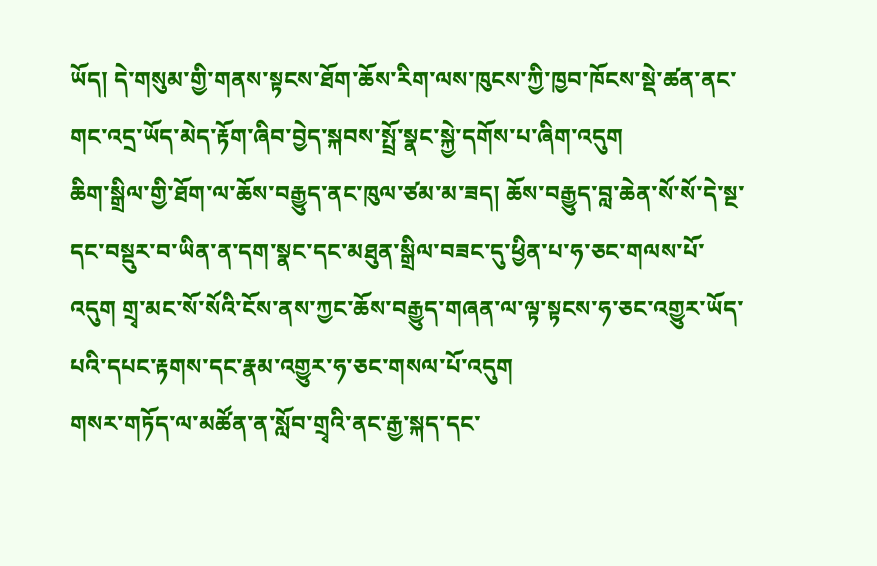ཡོད། དེ་གསུམ་གྱི་གནས་སྟངས་ཐོག་ཆོས་རིག་ལས་ཁུངས་ཀྱི་ཁྱབ་ཁོངས་སྡེ་ཚན་ནང་གང་འདྲ་ཡོད་མེད་རྟོག་ཞིབ་བྱེད་སྐབས་སྤྲོ་སྣང་སྐྱེ་དགོས་པ་ཞིག་འདུག
ཆིག་སྒྲིལ་གྱི་ཐོག་ལ་ཆོས་བརྒྱུད་ནང་ཁུལ་ཙམ་མ་ཟད། ཆོས་བརྒྱུད་བླ་ཆེན་སོ་སོ་དེ་སྔ་དང་བསྡུར་བ་ཡིན་ན་དག་སྣང་དང་མཐུན་སྒྲིལ་བཟང་དུ་ཕྱིན་པ་ཧ་ཅང་གལས་པོ་འདུག གྲྭ་མང་སོ་སོའི་ངོས་ནས་ཀྱང་ཆོས་བརྒྱུད་གཞན་ལ་ལྟ་སྟངས་ཧ་ཅང་འགྱུར་ཡོད་པའི་དཔང་རྟགས་དང་རྣམ་འགྱུར་ཧ་ཅང་གསལ་པོ་འདུག
གསར་གཏོད་ལ་མཚོན་ན་སློབ་གྲྭའི་ནང་རྒྱ་སྐད་དང་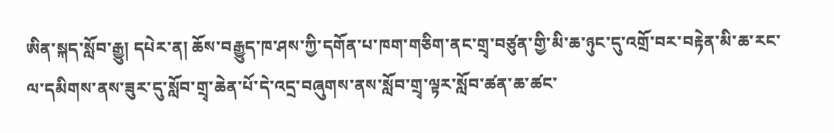ཨིན་སྐད་སློབ་རྒྱུ། དཔེར་ན། ཆོས་བརྒྱུད་ཁ་ཤས་ཀྱི་དགོན་པ་ཁག་གཅིག་ནང་གྲྭ་བཙུན་གྱི་མི་ཆ་ཉུང་དུ་འགྲོ་བར་བརྟེན་མི་ཆ་རང་ལ་དམིགས་ནས་ཟུར་དུ་སློབ་གྲྭ་ཆེན་པོ་དེ་འདྲ་བཞུགས་ནས་སློབ་གྲྭ་ལྟར་སློབ་ཚན་ཆ་ཚང་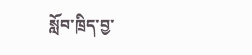སློབ་ཁྲིད་བྱ་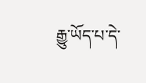རྒྱུ་ཡོད་པ་དེ་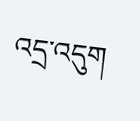འདྲ་འདུག